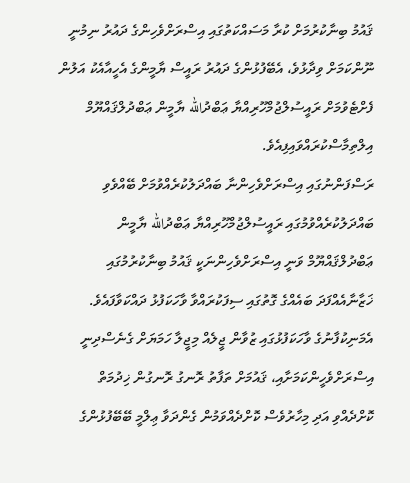ޤައުމު ބިނާކުރުމަށް ކުރާ މަސައްކަތުގައި އިސްރަށްވެހިންގެ ދައުރު ނިމުނީ ނޫންކަމަށް ވިދާޅުވެ، އެބޭފުޅުންގެ ދައުރު ރައީސް ޔާމީންގެ އެހީއާއެކު އަލުން ފެށްޓެވުމަށް ރައީސުލްޖުމްހޫރިއްޔާ ޢަބްދުالله ޔާމީން ޢަބްދުލްޤައްޔޫމް އިލްތިމާސްކުރައްވައިފިއެވެ.
ރަސްފަންނުގައި އިސްރަށްވެހިންނާ ބައްދަލުކުރެއްވުމަށް ބޭއްވެވި ބައްދަލުކުރެއްވުމުގައި ރައީސުލްޖުމްހޫރިއްޔާ ޢަބްދުالله ޔާމީން ޢަބްދުލްޤައްޔޫމް ވަނީ އިސްރަށްވެހިންނަކީ ޤައުމު ބިނާކުރުމުގައި ޚަޒާނާއެއްފަދަ ބައެއްގެ ގޮތުގައި ސިފަކުރައްވާ ވާހަކަފުޅު ދައްކަވާފައެވެ.
އެމަނިކުފާނުގެ ވާހަކަފުޅުގައި ޒުވާން ޖީލެއް މިޖީލާ ހަމަޔަށް ގެނެސްދިނީ އިސްރަށްވެހީންކަމަށާއި، ޤައުމަށް ތަފާތު ރޮނގު ރޮނގުން ޚިދުމަތް ކޮށްދެއްވި އަދި މިހާރުވެސް ކޮށްދެއްވަމުން ގެންދަވާ ޢިލްމީ ބޭބޭފުޅުންގެ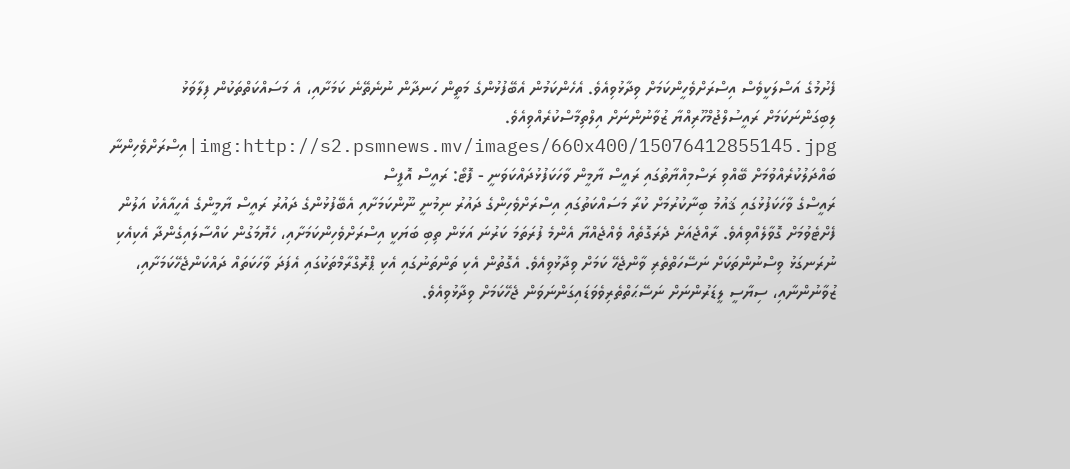ފެށުމުގެ އަސްލަކީވެސް އިސްރަށްވެހީންކަމަށް ވިދާޅުވިއެވެ. އެހެންކަމުން އެބޭފުޅުންގެ މަތީން ހަނދާން ނުނެތޭނެ ކަމަށާއި، އެ މަސައްކަތްތަކުން ފިލާވަޅު ލިބިގަންނަކަމަށް ރައީސުލްޖުމްހޫރިއްޔާ ޒުވާނުންނަށް އިލްތިމާސްކުރެއްވިއެވެ.
img:http://s2.psmnews.mv/images/660x400/15076412855145.jpg|އިސްރަށްވެހިންނާ ބައްދަލުކުރެއްވުމަށް ބޭއްވި ރަސްމިއްޔާތުގައި ރައީސް ޔާމީން ވާހަކަފުޅުދައްކަވަނީ - ފޮޓޯ: ރައީސް އޮފީސް
ރައީސްގެ ވާހަކަފުޅުގައި ޤައުމު ބިނާކުރުމަށް ކުރާ މަސައްކަތުގައި އިސްރަށްވެހިންގެ ދައުރު ނިމުނީ ނޫންކަމަށާއި އެބޭފުޅުންގެ ދައުރު ރައީސް ޔާމީންގެ އެހީއާއެކު އަލުން ފެށްޓެވުމަށް ގޮވާލެއްވިއެވެ. ރާއްޖެއަށް ދެރަގޮތެއް ވެއްޖެއްޔާ އެންމެ ފުރަތަމަ ކަރުނަ އަޅަން ތިބި ބަޔަކީ އިސްރަށްވެހިންކަމަށާއި، ހެޔޮމަގުން ކައްސާލައިގެންދާ އެކިއެކި ނުރަނގަޅު ވިސްނުންތަކަށް ނަސޭހަތްތެރި ވާންޖެހޭ ކަމަށް ވިދާޅުވިއެވެ. އެގޮތުން އެކި ތަންތަނުގައި އެކި ޕްރޮގްރާމްތަކުގައި އެފަދަ ވާހަކަތައް ދައްކަންޖެހޭކަމަށާއި، ޒުވާނުންނާއި، ސިޔާސީ ލީޑަރުންނަށް ނަސޭޙަތްތެރިވެވަޑައިގަންނަވަން ޖެހޭކަމަށް ވިދާޅުވިއެވެ.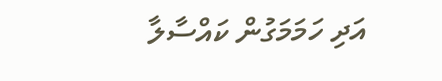އަދި ހަމަމަގުން ކައްސާލާ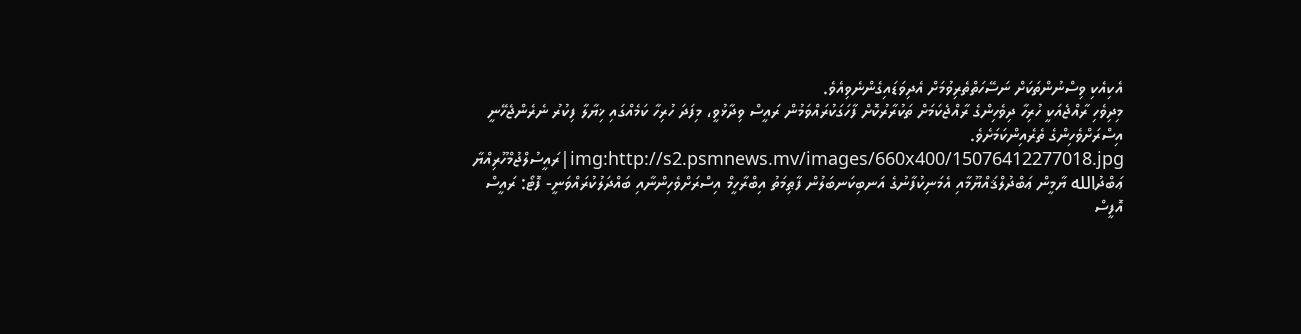އެކިއެކި ވިސްނުންތަކަށް ނަސޭހަތްތެރިވުމަށް އެދިވަޑައިގެންނެވިއެވެ.
މިދިވެހި ރާއްޖެއަކީ ހުރިހާ ދިވެހިންގެ ރާއްޖެކަމަށް ތަކުރާރުކޮށް ފާހަގަކުރައްވަމުން ރައީސް ވިދާޅުވީ، މިފަދަ ހުރިހާ ކަމެއްގައި ޚިޔާލާ ފިކުރު ނެރެންޖެހޭނީ އިސްރަށްވެހިންގެ ތެރެއިންކަމަށެވެ.
img:http://s2.psmnews.mv/images/660x400/15076412277018.jpg|ރައީސުލްޖުމްހޫރިއްޔާ ޢަބްދުالله ޔާމީން ޢަބްދުލްޤައްޔޫމާއި އެމަނިކުފާނުގެ އަނބިކަނބަލުން ފާޠިމަތު އިބްރާހީމް އިސްރަށްވެހިންނާއި ބައްދަލުކުރައްވަނީ- ފޮޓޯ: ރައީސް އޮފީސް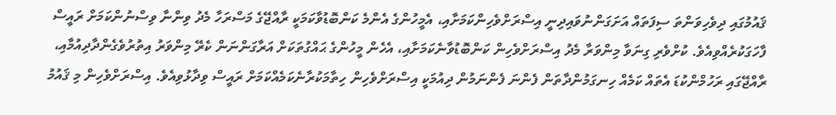ޤައުމުގައި ދިވެހިވަންތަ ސިފަތައް އަށަގަންނުވައިދިނީ އިސްރަށްވެހިންކަމަށާއި، އެމީހުންގެ އެންމެ ކަންބޮޑުވާކަމަކީ ރާއްޖޭގެ މަސްރަހާ މެދު ވިންނާ ވިސްނުންކަމަށް ރައީސް ފާހަގަކުރެއްވިއެވެ. ކުށްވެރި ގިނަވާ މިންވަރާ މެދު އިސްރަށްވެހިން ކަންބޮޑުވާނެކަމަށާއި، އެހެން މީހުންގެ ޙައްގުތަކަށް އަރާގަންނަން ކެރޭ މިންވަރު އިތުރުވެގެންދާދިއުމާއި، ރާއްޖޭގައި ރަހުމްންކުޑަ އެތައް ކަމެއް ހިނގަމުންދާތަން ފެންނަ ފެންނަމުން ދިއުމަކީ އިސްރަށްވެހިން ހިތާމަކުރާނެކަމެއްކަމަށް ރައީސް ވިދާޅުވިއެވެ. އިސްރަށްވެހިން މި ޤައުމު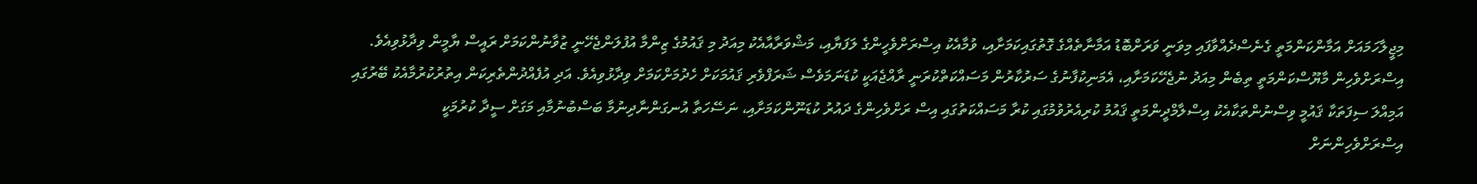މިޖީލާހަމައަށް އަމާންކަންމަތީ ގެނެސްދެއްވާފައި މިވަނީ ވަރަށްބޮޑު އަމާނާތެއްގެ ގޮތުގައިކަމަށާއި، ވުމާއެކު އިސްރަށްވެހީންގެ ލަފަޔާއި، މަޝްވަރާއާއެކު މިއަދު މި ޤައުމުގެ ޒިންމާ އުފުލަންޖެހޭނީ ޒުވާނުންކަމަށް ރައީސް ޔާމީން ވިދާޅުވިއެވެ.
އިސްރަށްވެހިން މާޔޫސްކަންމަތީ ތިބެން މިއަދު ނުޖެހޭކަމަށާއި، އެމަނިކުފާނުގެ ސަރުކާރުން މަސައްކަތްކުރަނީ ރާއްޖެއަކީ ކުޑަނަމަވެސް ޝަރަފްވެރި ޤައުމަކަށް ހެދުމަށްކަމަށް ވިދާޅުވިއެވެ. އަދި އުފެއްދުންތެރިކަން އިތުރުކުރުމާއެކު ބޭރުގައި އަމިއްލަ ސިފަތަކާ ޤައުމީ ވިސްނުންތަކާއެކު އިސްލާމްދީންމަތީ ޤައުމު ކުރިއެރުވުމުގައި ކުރާ މަސައްކަތުގައި އިސް ރަށްވެހިންގެ ދައުރު ކުޑަނޫންކަމަށާއި، ނަސޭހަތާ އުނގަންނާދިނުމާ ބަސްބުނުމާއި މަގަށް ސީދާ ކުރުމަކީ އިސްރަށްވެހިންނަށް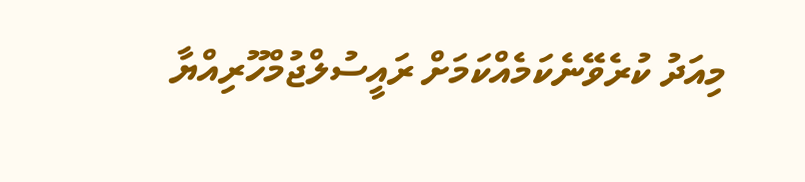މިއަދު ކުރެވޭނެކަމެއްކަމަށް ރައީސުލްޖުމްހޫރިއްޔާ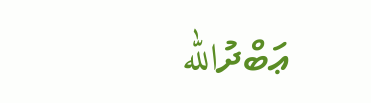ޢަބްދުالله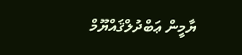ޔާމީން ޢަބްދުލްޤައްޔޫމް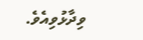ވިދާޅުވިއެވެ.